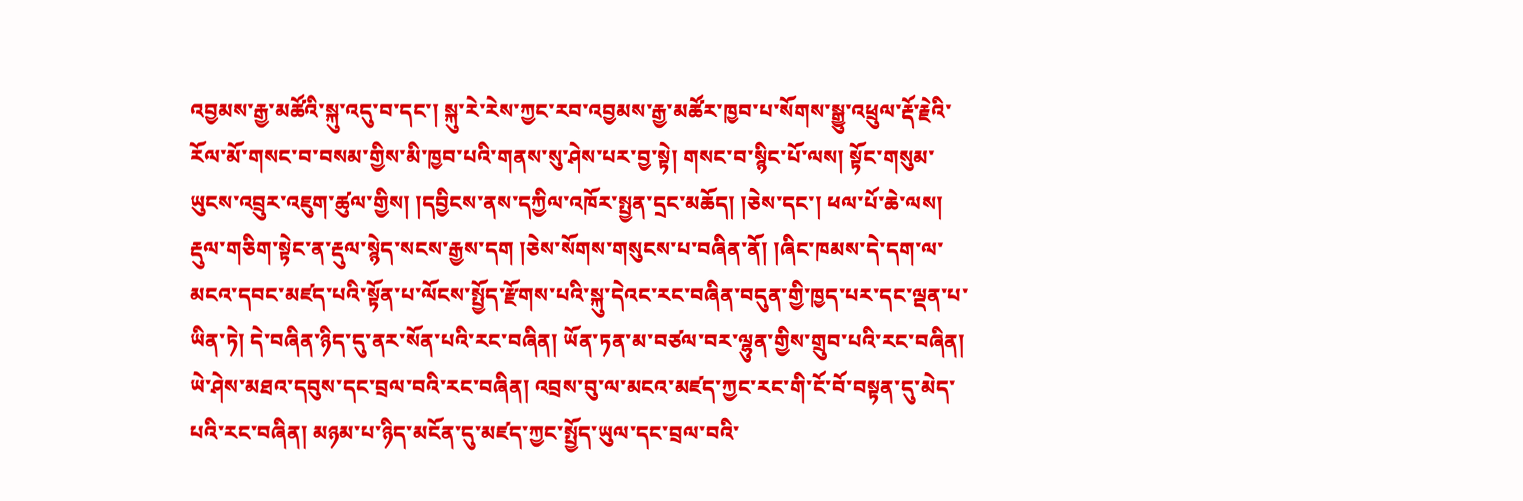འབྱམས་རྒྱ་མཚོའི་སྐུ་འདུ་བ་དང་། སྐུ་རེ་རེས་ཀྱང་རབ་འབྱམས་རྒྱ་མཚོར་ཁྱབ་པ་སོགས་སྒྱུ་འཕྲུལ་རྡོ་རྗེའི་རོལ་མོ་གསང་བ་བསམ་གྱིས་མི་ཁྱབ་པའི་གནས་སུ་ཤེས་པར་བྱ་སྟེ། གསང་བ་སྙིང་པོ་ལས། སྟོང་གསུམ་ཡུངས་འབྲུར་འཇུག་ཚུལ་གྱིས། །དབྱིངས་ནས་དཀྱིལ་འཁོར་སྤྱན་དྲང་མཆོད། །ཅེས་དང་། ཕལ་པོ་ཆེ་ལས། རྡུལ་གཅིག་སྟེང་ན་རྡུལ་སྙེད་སངས་རྒྱས་དག །ཅེས་སོགས་གསུངས་པ་བཞིན་ནོ། །ཞིང་ཁམས་དེ་དག་ལ་མངའ་དབང་མཛད་པའི་སྟོན་པ་ལོངས་སྤྱོད་རྫོགས་པའི་སྐུ་དེའང་རང་བཞིན་བདུན་གྱི་ཁྱད་པར་དང་ལྡན་པ་ཡིན་ཏེ། དེ་བཞིན་ཉིད་དུ་ནར་སོན་པའི་རང་བཞིན། ཡོན་ཏན་མ་བཙལ་བར་ལྷུན་གྱིས་གྲུབ་པའི་རང་བཞིན། ཡེ་ཤེས་མཐའ་དབུས་དང་བྲལ་བའི་རང་བཞིན། འབྲས་བུ་ལ་མངའ་མཛད་ཀྱང་རང་གི་ངོ་བོ་བསྟན་དུ་མེད་པའི་རང་བཞིན། མཉམ་པ་ཉིད་མངོན་དུ་མཛད་ཀྱང་སྤྱོད་ཡུལ་དང་བྲལ་བའི་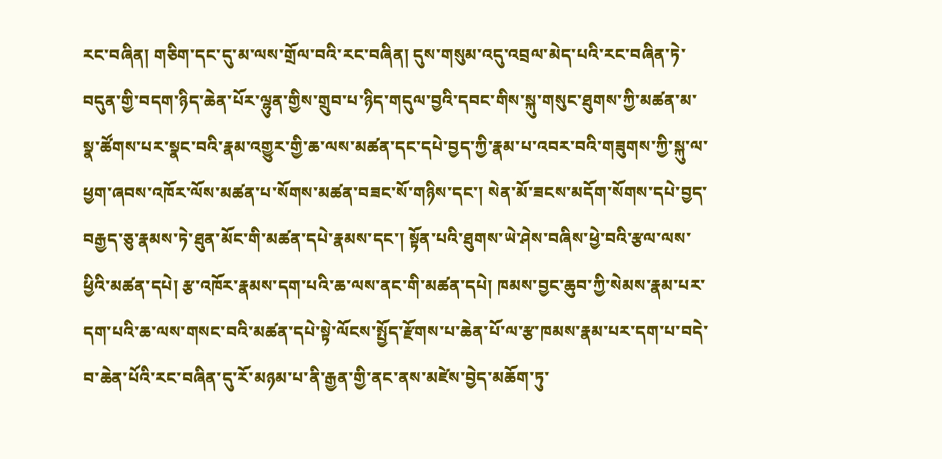རང་བཞིན། གཅིག་དང་དུ་མ་ལས་གྲོལ་བའི་རང་བཞིན། དུས་གསུམ་འདུ་འབྲལ་མེད་པའི་རང་བཞིན་ཏེ་བདུན་གྱི་བདག་ཉིད་ཆེན་པོར་ལྷུན་གྱིས་གྲུབ་པ་ཉིད་གདུལ་བྱའི་དབང་གིས་སྐུ་གསུང་ཐུགས་ཀྱི་མཚན་མ་སྣ་ཚོགས་པར་སྣང་བའི་རྣམ་འགྱུར་གྱི་ཆ་ལས་མཚན་དང་དཔེ་བྱད་ཀྱི་རྣམ་པ་འབར་བའི་གཟུགས་ཀྱི་སྐུ་ལ་ཕྱག་ཞབས་འཁོར་ལོས་མཚན་པ་སོགས་མཚན་བཟང་སོ་གཉིས་དང་། སེན་མོ་ཟངས་མདོག་སོགས་དཔེ་བྱད་བརྒྱད་ཅུ་རྣམས་ཏེ་ཐུན་མོང་གི་མཚན་དཔེ་རྣམས་དང་། སྟོན་པའི་ཐུགས་ཡེ་ཤེས་བཞིས་ཕྱེ་བའི་རྩལ་ལས་ཕྱིའི་མཚན་དཔེ། རྩ་འཁོར་རྣམས་དག་པའི་ཆ་ལས་ནང་གི་མཚན་དཔེ། ཁམས་བྱང་ཆུབ་ཀྱི་སེམས་རྣམ་པར་དག་པའི་ཆ་ལས་གསང་བའི་མཚན་དཔེ་སྟེ་ལོངས་སྤྱོད་རྫོགས་པ་ཆེན་པོ་ལ་རྩ་ཁམས་རྣམ་པར་དག་པ་བདེ་བ་ཆེན་པོའི་རང་བཞིན་དུ་རོ་མཉམ་པ་ནི་རྒྱན་གྱི་ནང་ནས་མཛེས་བྱེད་མཆོག་ཏུ་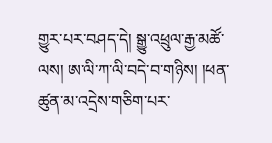གྱུར་པར་བཤད་དེ། སྒྱུ་འཕྲུལ་རྒྱ་མཚོ་ལས། ཨ་ལི་ཀ་ལི་བདེ་བ་གཉིས། །ཕན་ཚུན་མ་འདྲེས་གཅིག་པར་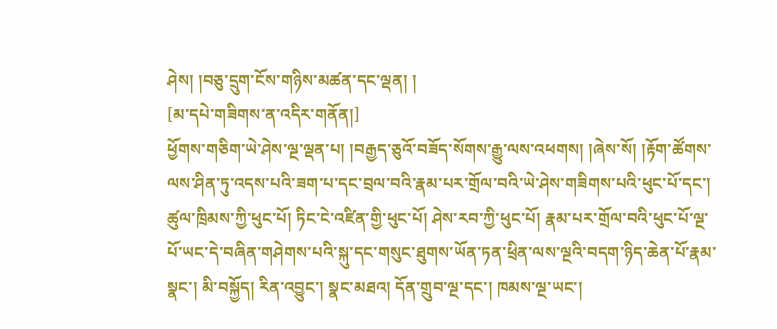ཤེས། །བཅུ་དྲུག་ངོས་གཉིས་མཚན་དང་ལྡན། །
[མ་དཔེ་གཟིགས་ན་འདིར་གནོན།]
ཕྱོགས་གཅིག་ཡེ་ཤེས་ལྔ་ལྡན་པ། །བརྒྱད་ཅུའོ་བཟོད་སོགས་རྒྱུ་ལས་འཕགས། །ཞེས་སོ། །རྟོག་ཚོགས་ལས་ཤིན་ཏུ་འདས་པའི་ཟག་པ་དང་བྲལ་བའི་རྣམ་པར་གྲོལ་བའི་ཡེ་ཤེས་གཟིགས་པའི་ཕུང་པོ་དང་། ཚུལ་ཁྲིམས་ཀྱི་ཕུང་པོ། ཏིང་ངེ་འཛིན་གྱི་ཕུང་པོ། ཤེས་རབ་ཀྱི་ཕུང་པོ། རྣམ་པར་གྲོལ་བའི་ཕུང་པོ་ལྔ་པོ་ཡང་དེ་བཞིན་གཤེགས་པའི་སྐུ་དང་གསུང་ཐུགས་ཡོན་ཏན་ཕྲིན་ལས་ལྔའི་བདག་ཉིད་ཆེན་པོ་རྣམ་སྣང་། མི་བསྐྱོད། རིན་འབྱུང་། སྣང་མཐའ། དོན་གྲུབ་ལྔ་དང་། ཁམས་ལྔ་ཡང་།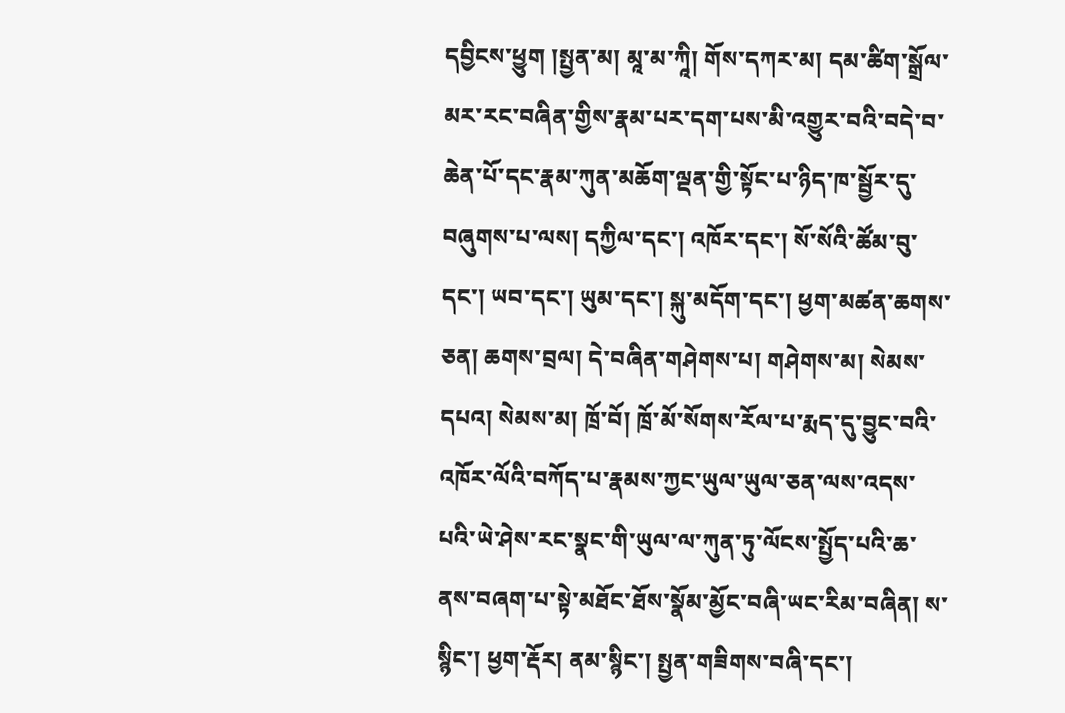དབྱིངས་ཕྱུག །སྤྱན་མ། མཱ་མ་ཀཱི། གོས་དཀར་མ། དམ་ཚིག་སྒྲོལ་མར་རང་བཞིན་གྱིས་རྣམ་པར་དག་པས་མི་འགྱུར་བའི་བདེ་བ་ཆེན་པོ་དང་རྣམ་ཀུན་མཆོག་ལྡན་གྱི་སྟོང་པ་ཉིད་ཁ་སྦྱོར་དུ་བཞུགས་པ་ལས། དཀྱིལ་དང་། འཁོར་དང་། སོ་སོའི་ཚོམ་བུ་དང་། ཡབ་དང་། ཡུམ་དང་། སྐུ་མདོག་དང་། ཕྱག་མཚན་ཆགས་ཅན། ཆགས་བྲལ། དེ་བཞིན་གཤེགས་པ། གཤེགས་མ། སེམས་དཔའ། སེམས་མ། ཁྲོ་བོ། ཁྲོ་མོ་སོགས་རོལ་པ་རྨད་དུ་བྱུང་བའི་འཁོར་ལོའི་བཀོད་པ་རྣམས་ཀྱང་ཡུལ་ཡུལ་ཅན་ལས་འདས་པའི་ཡེ་ཤེས་རང་སྣང་གི་ཡུལ་ལ་ཀུན་ཏུ་ལོངས་སྤྱོད་པའི་ཆ་ནས་བཞག་པ་སྟེ་མཐོང་ཐོས་སྣོམ་མྱོང་བཞི་ཡང་རིམ་བཞིན། ས་སྙིང་། ཕྱག་རྡོར། ནམ་སྙིང་། སྤྱན་གཟིགས་བཞི་དང་།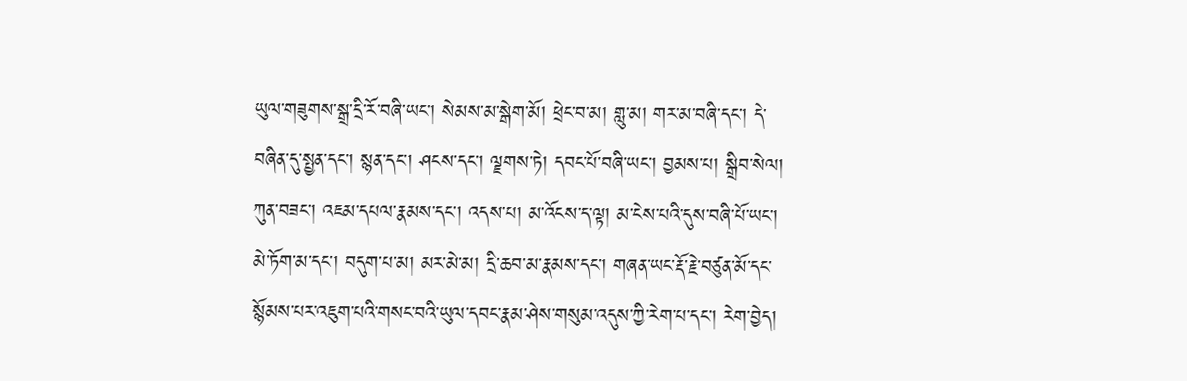ཡུལ་གཟུགས་སྒྲ་དྲི་རོ་བཞི་ཡང་། སེམས་མ་སྒེག་མོ། ཕྲེང་བ་མ། གླུ་མ། གར་མ་བཞི་དང་། དེ་བཞིན་དུ་སྤྱན་དང་། སྙན་དང་། ཤངས་དང་། ལྗགས་ཏེ། དབང་པོ་བཞི་ཡང་། བྱམས་པ། སྒྲིབ་སེལ། ཀུན་བཟང་། འཇམ་དཔལ་རྣམས་དང་། འདས་པ། མ་འོངས་ད་ལྟ། མ་ངེས་པའི་དུས་བཞི་པོ་ཡང་། མེ་ཏོག་མ་དང་། བདུག་པ་མ། མར་མེ་མ། དྲི་ཆབ་མ་རྣམས་དང་། གཞན་ཡང་རྡོ་རྗེ་བཙུན་མོ་དང་སྙོམས་པར་འཇུག་པའི་གསང་བའི་ཡུལ་དབང་རྣམ་ཤེས་གསུམ་འདུས་ཀྱི་རེག་པ་དང་། རེག་བྱེད།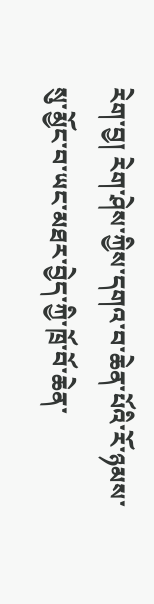རེག་བྱ། རེག་ཤེས་ཀྱིས་དགའ་བ་ཆེན་པོའི་རོ་ཉམས་སུ་མྱོང་བ་ཡང་མཐར་བྱེད་ཀྱི་ཁྲོ་བོ་ཆེན་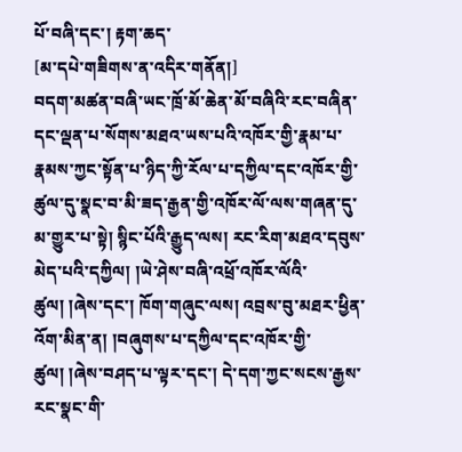པོ་བཞི་དང་། རྟག་ཆད་
[མ་དཔེ་གཟིགས་ན་འདིར་གནོན།]
བདག་མཚན་བཞི་ཡང་ཁྲོ་མོ་ཆེན་མོ་བཞིའི་རང་བཞིན་དང་ལྡན་པ་སོགས་མཐའ་ཡས་པའི་འཁོར་གྱི་རྣམ་པ་རྣམས་ཀྱང་སྟོན་པ་ཉིད་ཀྱི་རོལ་པ་དཀྱིལ་དང་འཁོར་གྱི་ཚུལ་དུ་སྣང་བ་མི་ཟད་རྒྱན་གྱི་འཁོར་ལོ་ལས་གཞན་དུ་མ་གྱུར་པ་སྟེ། སྙིང་པོའི་རྒྱུད་ལས། རང་རིག་མཐའ་དབུས་མེད་པའི་དཀྱིལ། །ཡེ་ཤེས་བཞི་འཕྲོ་འཁོར་ལོའི་ཚུལ། །ཞེས་དང་། ཁོག་གཞུང་ལས། འབྲས་བུ་མཐར་ཕྱིན་འོག་མིན་ན། །བཞུགས་པ་དཀྱིལ་དང་འཁོར་གྱི་ཚུལ། །ཞེས་བཤད་པ་ལྟར་དང་། དེ་དག་ཀྱང་སངས་རྒྱས་རང་སྣང་གི་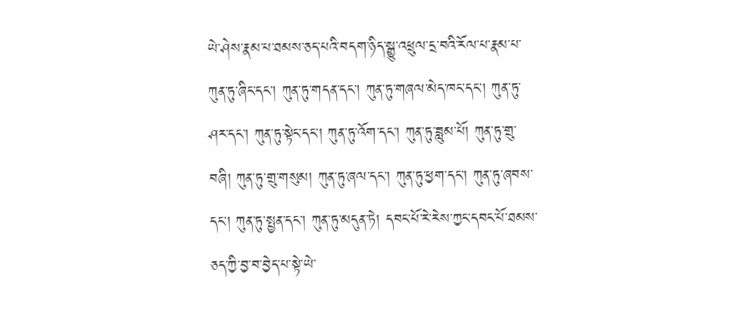ཡེ་ཤེས་རྣམ་པ་ཐམས་ཅད་པའི་བདག་ཉིད་སྒྱུ་འཕྲུལ་དྲ་བའི་རོལ་པ་རྣམ་པ་ཀུན་ཏུ་ཞིང་དང་། ཀུན་ཏུ་གདན་དང་། ཀུན་ཏུ་གཞལ་མེད་ཁང་དང་། ཀུན་ཏུ་ཤར་དང་། ཀུན་ཏུ་སྟེང་དང་། ཀུན་ཏུ་འོག་དང་། ཀུན་ཏུ་ཟླུམ་པོ། ཀུན་ཏུ་གྲུ་བཞི། ཀུན་ཏུ་གྲུ་གསུམ། ཀུན་ཏུ་ཞལ་དང་། ཀུན་ཏུ་ཕྱག་དང་། ཀུན་ཏུ་ཞབས་དང་། ཀུན་ཏུ་སྤྱན་དང་། ཀུན་ཏུ་མདུན་ཏེ། དབང་པོ་རེ་རེས་ཀྱང་དབང་པོ་ཐམས་ཅད་ཀྱི་བྱ་བ་བྱེད་པ་སྟེ་ཡེ་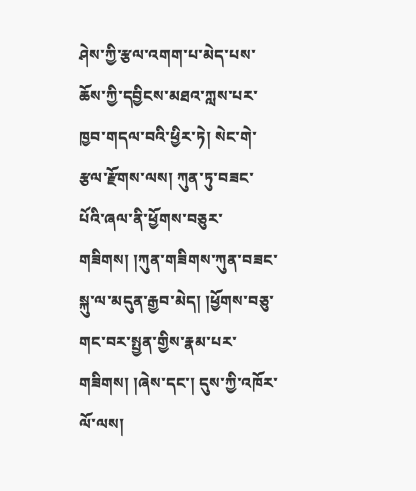ཤེས་ཀྱི་རྩལ་འགག་པ་མེད་པས་ཆོས་ཀྱི་དབྱིངས་མཐའ་ཀླས་པར་ཁྱབ་གདལ་བའི་ཕྱིར་ཏེ། སེང་གེ་རྩལ་རྫོགས་ལས། ཀུན་ཏུ་བཟང་པོའི་ཞལ་ནི་ཕྱོགས་བཅུར་གཟིགས། །ཀུན་གཟིགས་ཀུན་བཟང་སྐུ་ལ་མདུན་རྒྱབ་མེད། །ཕྱོགས་བཅུ་གང་བར་སྤྱན་གྱིས་རྣམ་པར་གཟིགས། །ཞེས་དང་། དུས་ཀྱི་འཁོར་ལོ་ལས།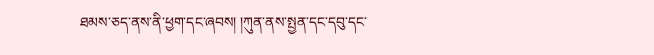ཐམས་ཅད་ནས་ནི་ཕྱག་དང་ཞབས། །ཀུན་ནས་སྤྱན་དང་དབུ་དང་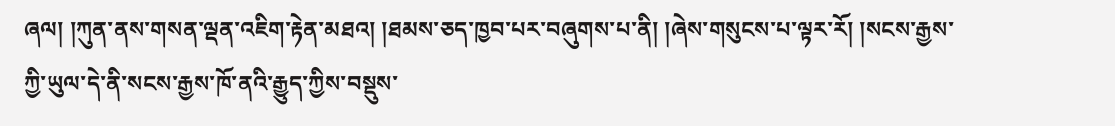ཞལ། །ཀུན་ནས་གསན་ལྡན་འཇིག་རྟེན་མཐའ། །ཐམས་ཅད་ཁྱབ་པར་བཞུགས་པ་ནི། །ཞེས་གསུངས་པ་ལྟར་རོ། །སངས་རྒྱས་ཀྱི་ཡུལ་དེ་ནི་སངས་རྒྱས་ཁོ་ནའི་རྒྱུད་ཀྱིས་བསྡུས་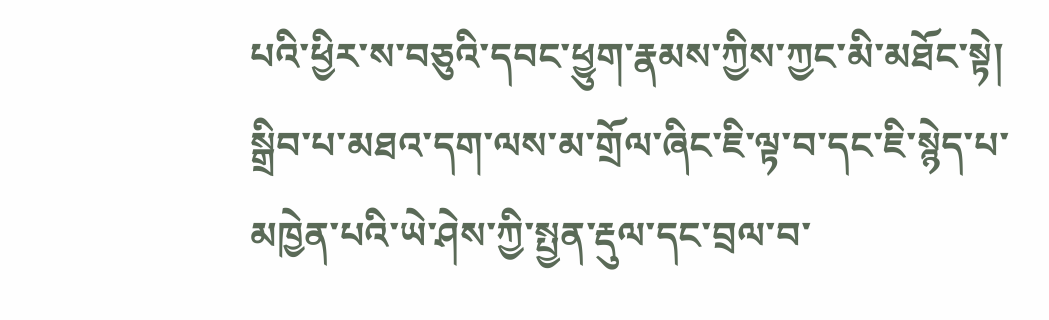པའི་ཕྱིར་ས་བཅུའི་དབང་ཕྱུག་རྣམས་ཀྱིས་ཀྱང་མི་མཐོང་སྟེ། སྒྲིབ་པ་མཐའ་དག་ལས་མ་གྲོལ་ཞིང་ཇི་ལྟ་བ་དང་ཇི་སྙེད་པ་མཁྱེན་པའི་ཡེ་ཤེས་ཀྱི་སྤྱན་རྡུལ་དང་བྲལ་བ་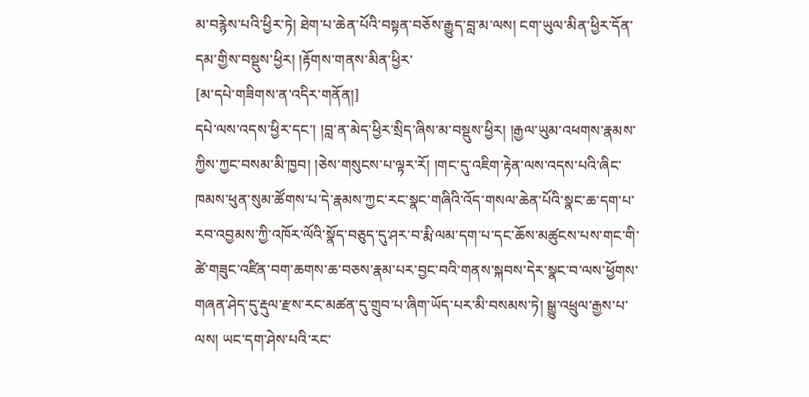མ་བརྙེས་པའི་ཕྱིར་ཏེ། ཐེག་པ་ཆེན་པོའི་བསྟན་བཅོས་རྒྱུད་བླ་མ་ལས། ངག་ཡུལ་མིན་ཕྱིར་དོན་དམ་གྱིས་བསྡུས་ཕྱིར། །རྟོགས་གནས་མིན་ཕྱིར་
[མ་དཔེ་གཟིགས་ན་འདིར་གནོན།]
དཔེ་ལས་འདས་ཕྱིར་དང་། །བླ་ན་མེད་ཕྱིར་སྲིད་ཞིས་མ་བསྡུས་ཕྱིར། །རྒྱལ་ཡུམ་འཕགས་རྣམས་ཀྱིས་ཀྱང་བསམ་མི་ཁྱབ། །ཅེས་གསུངས་པ་ལྟར་རོ། །གང་དུ་འཇིག་རྟེན་ལས་འདས་པའི་ཞིང་ཁམས་ཕུན་སུམ་ཚོགས་པ་དེ་རྣམས་ཀྱང་རང་སྣང་གཞིའི་འོད་གསལ་ཆེན་པོའི་སྣང་ཆ་དག་པ་རབ་འབྱམས་ཀྱི་འཁོར་ལོའི་སྣོད་བཅུད་དུ་ཤར་བ་རྨི་ལམ་དག་པ་དང་ཆོས་མཚུངས་པས་གང་གི་ཚེ་གཟུང་འཛིན་བག་ཆགས་ཆ་བཅས་རྣམ་པར་བྱང་བའི་གནས་སྐབས་དེར་སྣང་བ་ལས་ཕྱོགས་གཞན་ཤེད་དུ་རྡུལ་རྫས་རང་མཚན་དུ་གྲུབ་པ་ཞིག་ཡོད་པར་མི་བསམས་ཏེ། སྒྱུ་འཕྲུལ་རྒྱས་པ་ལས། ཡང་དག་ཤེས་པའི་རང་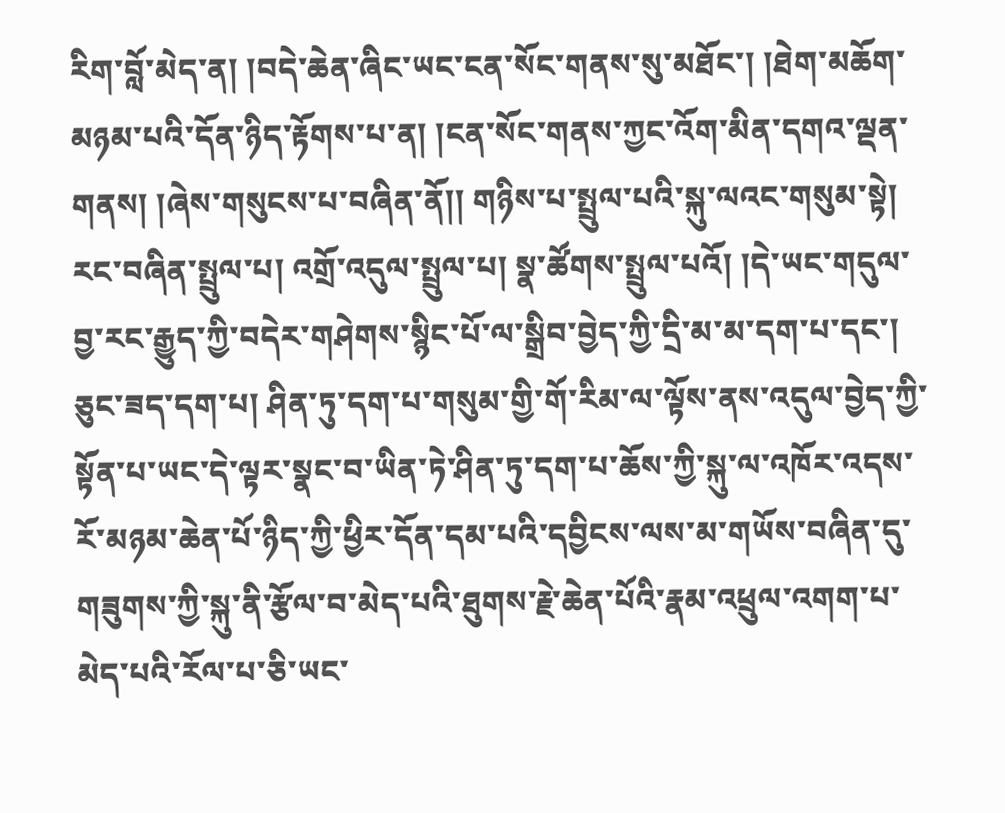རིག་བློ་མེད་ན། །བདེ་ཆེན་ཞིང་ཡང་ངན་སོང་གནས་སུ་མཐོང་། །ཐེག་མཆོག་མཉམ་པའི་དོན་ཉིད་རྟོགས་པ་ན། །ངན་སོང་གནས་ཀྱང་འོག་མིན་དགའ་ལྡན་གནས། །ཞེས་གསུངས་པ་བཞིན་ནོ།། གཉིས་པ་སྤྲུལ་པའི་སྐུ་ལའང་གསུམ་སྟེ། རང་བཞིན་སྤྲུལ་པ། འགྲོ་འདུལ་སྤྲུལ་པ། སྣ་ཚོགས་སྤྲུལ་པའོ། །དེ་ཡང་གདུལ་བྱ་རང་རྒྱུད་ཀྱི་བདེར་གཤེགས་སྙིང་པོ་ལ་སྒྲིབ་བྱེད་ཀྱི་དྲི་མ་མ་དག་པ་དང་། ཅུང་ཟད་དག་པ། ཤིན་ཏུ་དག་པ་གསུམ་གྱི་གོ་རིམ་ལ་ལྟོས་ནས་འདུལ་བྱེད་ཀྱི་སྟོན་པ་ཡང་དེ་ལྟར་སྣང་བ་ཡིན་ཏེ་ཤིན་ཏུ་དག་པ་ཆོས་ཀྱི་སྐུ་ལ་འཁོར་འདས་རོ་མཉམ་ཆེན་པོ་ཉིད་ཀྱི་ཕྱིར་དོན་དམ་པའི་དབྱིངས་ལས་མ་གཡོས་བཞིན་དུ་གཟུགས་ཀྱི་སྐུ་ནི་རྩོལ་བ་མེད་པའི་ཐུགས་རྗེ་ཆེན་པོའི་རྣམ་འཕྲུལ་འགག་པ་མེད་པའི་རོལ་པ་ཅི་ཡང་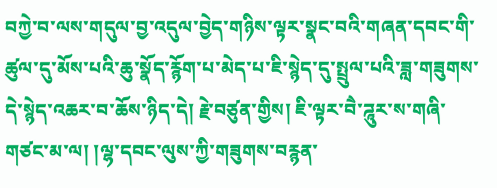བཀྱེ་བ་ལས་གདུལ་བྱ་འདུལ་བྱེད་གཉིས་ལྟར་སྣང་བའི་གཞན་དབང་གི་ཚུལ་དུ་མོས་པའི་ཆུ་སྣོད་རྙོག་པ་མེད་པ་ཇི་སྙེད་དུ་སྤྲུལ་པའི་ཟླ་གཟུགས་དེ་སྙེད་འཆར་བ་ཆོས་ཉིད་དེ། རྗེ་བཙུན་གྱིས། ཇི་ལྟར་བཻ་ཌཱུར་ས་གཞི་གཙང་མ་ལ། །ལྷ་དབང་ལུས་ཀྱི་གཟུགས་བརྙན་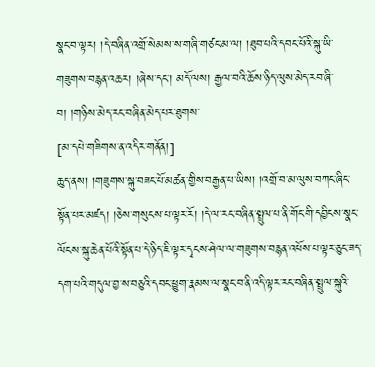སྣང་བ་ལྟར། །དེ་བཞིན་འགྲོ་སེམས་ས་གཞི་གཙང་མ་ལ། །ཐུབ་པའི་དབང་པོའི་སྐུ་ཡི་གཟུགས་བརྙན་འཆར། །ཞེས་དང་། མདོ་ལས། རྒྱལ་བའི་ཆོས་ཉིད་ལུས་མེད་རབ་ཞི་བ། །གཉིས་མེད་རང་བཞིན་མེད་པར་ཐུགས་
[མ་དཔེ་གཟིགས་ན་འདིར་གནོན།]
ཆུད་ནས། །གཟུགས་སྐུ་བཟང་པོ་མཚན་གྱིས་བརྒྱན་པ་ཡིས། །འགྲོ་བ་མ་ལུས་བཀང་ཞིང་སྟོན་པར་མཛད། །ཅེས་གསུངས་པ་ལྟར་རོ། །དེ་ལ་རང་བཞིན་སྤྲུལ་པ་ནི་གོང་གི་དབྱིངས་སྣང་ལོངས་སྐུ་ཆེན་པོའི་སྟོན་པ་དེ་ཉིད་ཇི་ལྟར་དྭངས་ཤེལ་ལ་གཟུགས་བརྙན་འཕོས་པ་ལྟར་ཅུང་ཟད་དག་པའི་གདུལ་བྱ་ས་བཅུའི་དབང་ཕྱུག་རྣམས་ལ་སྣང་བ་ནི་འདི་ལྟར་རང་བཞིན་སྤྲུལ་སྐུའི་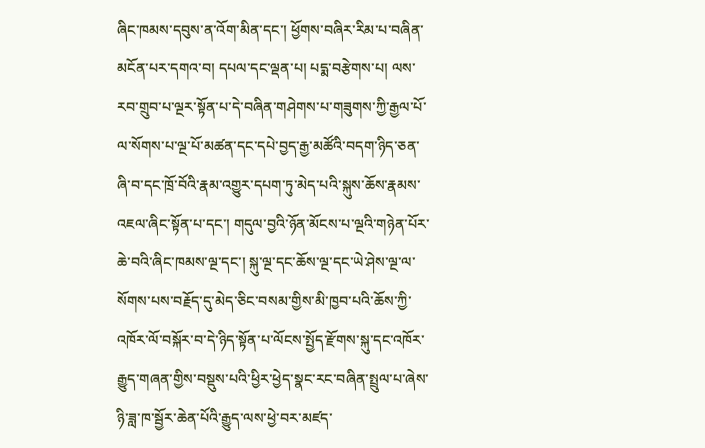ཞིང་ཁམས་དབུས་ན་འོག་མིན་དང་། ཕྱོགས་བཞིར་རིམ་པ་བཞིན་མངོན་པར་དགའ་བ། དཔལ་དང་ལྡན་པ། པདྨ་བརྩེགས་པ། ལས་རབ་གྲུབ་པ་ལྔར་སྟོན་པ་དེ་བཞིན་གཤེགས་པ་གཟུགས་ཀྱི་རྒྱལ་པོ་ལ་སོགས་པ་ལྔ་པོ་མཚན་དང་དཔེ་བྱད་རྒྱ་མཚོའི་བདག་ཉིད་ཅན་ཞི་བ་དང་ཁྲོ་བོའི་རྣམ་འགྱུར་དཔག་ཏུ་མེད་པའི་སྐུས་ཆོས་རྣམས་འཇལ་ཞིང་སྟོན་པ་དང་། གདུལ་བྱའི་ཉོན་མོངས་པ་ལྔའི་གཉེན་པོར་ཆེ་བའི་ཞིང་ཁམས་ལྔ་དང་། སྐུ་ལྔ་དང་ཆོས་ལྔ་དང་ཡེ་ཤེས་ལྔ་ལ་སོགས་པས་བརྗོད་དུ་མེད་ཅིང་བསམ་གྱིས་མི་ཁྱབ་པའི་ཆོས་ཀྱི་འཁོར་ལོ་བསྐོར་བ་དེ་ཉིད་སྟོན་པ་ལོངས་སྤྱོད་རྫོགས་སྐུ་དང་འཁོར་རྒྱུད་གཞན་གྱིས་བསྡུས་པའི་ཕྱིར་ཕྱེད་སྣང་རང་བཞིན་སྤྲུལ་པ་ཞེས་ཉི་ཟླ་ཁ་སྦྱོར་ཆེན་པོའི་རྒྱུད་ལས་ཕྱེ་བར་མཛད་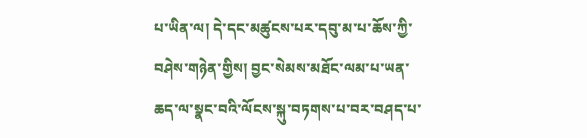པ་ཡིན་ལ། དེ་དང་མཚུངས་པར་དབུ་མ་པ་ཆོས་ཀྱི་བཤེས་གཉེན་གྱིས། བྱང་སེམས་མཐོང་ལམ་པ་ཡན་ཆད་ལ་སྣང་བའི་ལོངས་སྐུ་བཏགས་པ་བར་བཤད་པ་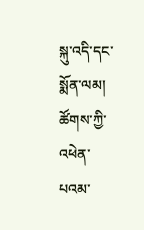སྐུ་འདི་དང་སྨོན་ལམ། ཚོགས་ཀྱི་འཕེན་པའམ་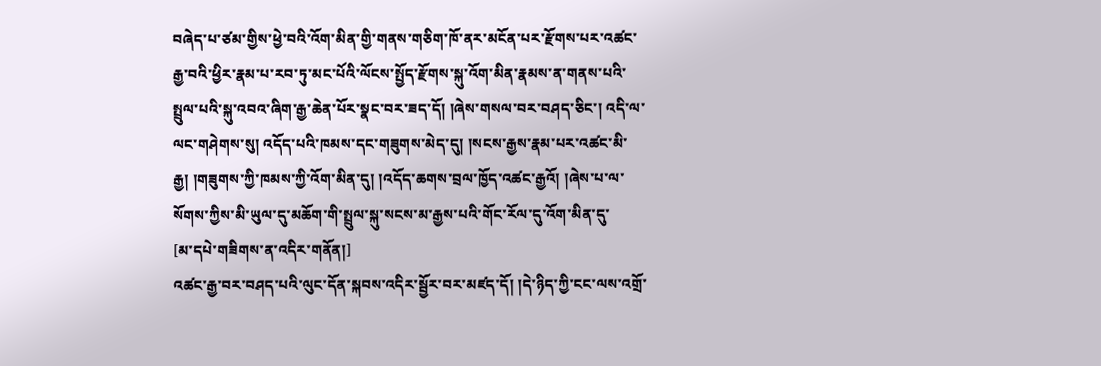བཞེད་པ་ཙམ་གྱིས་ཕྱེ་བའི་འོག་མིན་གྱི་གནས་གཅིག་ཁོ་ནར་མངོན་པར་རྫོགས་པར་འཚང་རྒྱ་བའི་ཕྱིར་རྣམ་པ་རབ་ཏུ་མང་པོའི་ལོངས་སྤྱོད་རྫོགས་སྐུ་འོག་མིན་རྣམས་ན་གནས་པའི་སྤྲུལ་པའི་སྐུ་འབའ་ཞིག་རྒྱ་ཆེན་པོར་སྣང་བར་ཟད་དོ། །ཞེས་གསལ་བར་བཤད་ཅིང་། འདི་ལ་ལང་གཤེགས་སུ། འདོད་པའི་ཁམས་དང་གཟུགས་མེད་དུ། །སངས་རྒྱས་རྣམ་པར་འཚང་མི་རྒྱ། །གཟུགས་ཀྱི་ཁམས་ཀྱི་འོག་མིན་དུ། །འདོད་ཆགས་བྲལ་ཁྱོད་འཚང་རྒྱའོ། །ཞེས་པ་ལ་སོགས་ཀྱིས་མི་ཡུལ་དུ་མཆོག་གི་སྤྲུལ་སྐུ་སངས་མ་རྒྱས་པའི་གོང་རོལ་དུ་འོག་མིན་དུ་
[མ་དཔེ་གཟིགས་ན་འདིར་གནོན།]
འཚང་རྒྱ་བར་བཤད་པའི་ལུང་དོན་སྐབས་འདིར་སྦྱོར་བར་མཛད་དོ། །དེ་ཉིད་ཀྱི་ངང་ལས་འགྲོ་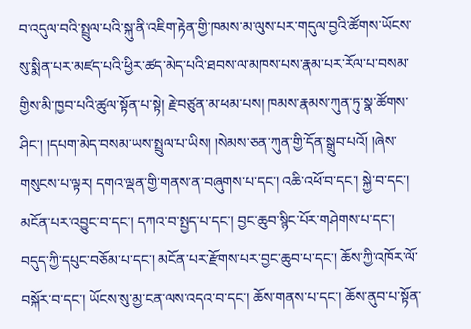བ་འདུལ་བའི་སྤྲུལ་པའི་སྐུ་ནི་འཇིག་རྟེན་གྱི་ཁམས་མ་ལུས་པར་གདུལ་བྱའི་ཚོགས་ཡོངས་སུ་སྨིན་པར་མཛད་པའི་ཕྱིར་ཚད་མེད་པའི་ཐབས་ལ་མཁས་པས་རྣམ་པར་རོལ་པ་བསམ་གྱིས་མི་ཁྱབ་པའི་ཚུལ་སྟོན་པ་སྟེ། རྗེ་བཙུན་མ་ཕམ་པས། ཁམས་རྣམས་ཀུན་ཏུ་སྣ་ཚོགས་ཤིང་། །དཔག་མེད་བསམ་ཡས་སྤྲུལ་པ་ཡིས། །སེམས་ཅན་ཀུན་གྱི་དོན་སྒྲུབ་པའོ། །ཞེས་གསུངས་པ་ལྟར། དགའ་ལྡན་གྱི་གནས་ན་བཞུགས་པ་དང་། འཆི་འཕོ་བ་དང་། སྐྱེ་བ་དང་། མངོན་པར་འབྱུང་བ་དང་། དཀའ་བ་སྤྱད་པ་དང་། བྱང་ཆུབ་སྙིང་པོར་གཤེགས་པ་དང་། བདུད་ཀྱི་དཔུང་བཅོམ་པ་དང་། མངོན་པར་རྫོགས་པར་བྱང་ཆུབ་པ་དང་། ཆོས་ཀྱི་འཁོར་ལོ་བསྐོར་བ་དང་། ཡོངས་སུ་མྱ་ངན་ལས་འདའ་བ་དང་། ཆོས་གནས་པ་དང་། ཆོས་ནུབ་པ་སྟོན་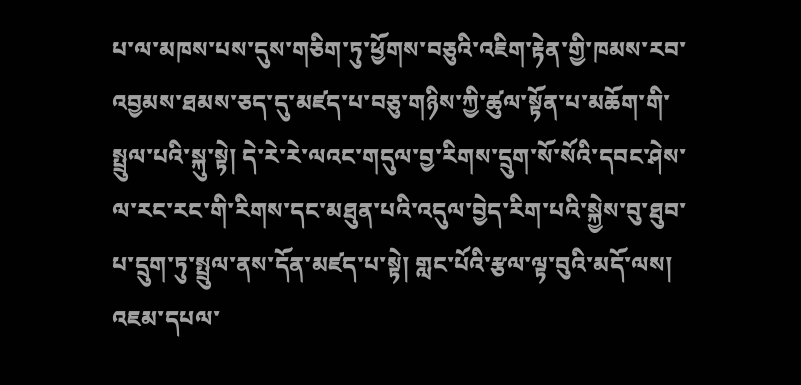པ་ལ་མཁས་པས་དུས་གཅིག་ཏུ་ཕྱོགས་བཅུའི་འཇིག་རྟེན་གྱི་ཁམས་རབ་འབྱམས་ཐམས་ཅད་དུ་མཛད་པ་བཅུ་གཉིས་ཀྱི་ཚུལ་སྟོན་པ་མཆོག་གི་སྤྲུལ་པའི་སྐུ་སྟེ། དེ་རེ་རེ་ལའང་གདུལ་བྱ་རིགས་དྲུག་སོ་སོའི་དབང་ཤེས་ལ་རང་རང་གི་རིགས་དང་མཐུན་པའི་འདུལ་བྱེད་རིག་པའི་སྐྱེས་བུ་ཐུབ་པ་དྲུག་ཏུ་སྤྲུལ་ནས་དོན་མཛད་པ་སྟེ། གླང་པོའི་རྩལ་ལྟ་བུའི་མདོ་ལས། འཇམ་དཔལ་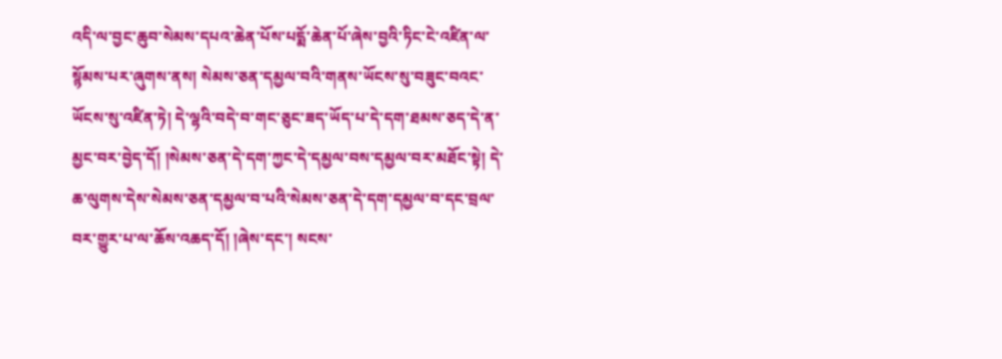འདི་ལ་བྱང་ཆུབ་སེམས་དཔའ་ཆེན་པོས་པདྨོ་ཆེན་པོ་ཞེས་བྱའི་ཏིང་ངེ་འཛིན་ལ་སྙོམས་པར་ཞུགས་ནས། སེམས་ཅན་དམྱལ་བའི་གནས་ཡོངས་སུ་བཟུང་བའང་ཡོངས་སུ་འཛིན་ཏེ། དེ་ལྷའི་བདེ་བ་གང་ཅུང་ཟད་ཡོད་པ་དེ་དག་ཐམས་ཅད་དེ་ན་མྱང་བར་བྱེད་དོ། །སེམས་ཅན་དེ་དག་ཀྱང་དེ་དམྱལ་བས་དམྱལ་བར་མཐོང་སྟེ། དེ་ཆ་ལུགས་དེས་སེམས་ཅན་དམྱལ་བ་པའི་སེམས་ཅན་དེ་དག་དམྱལ་བ་དང་བྲལ་བར་གྱུར་པ་ལ་ཆོས་འཆད་དོ། །ཞེས་དང་། སངས་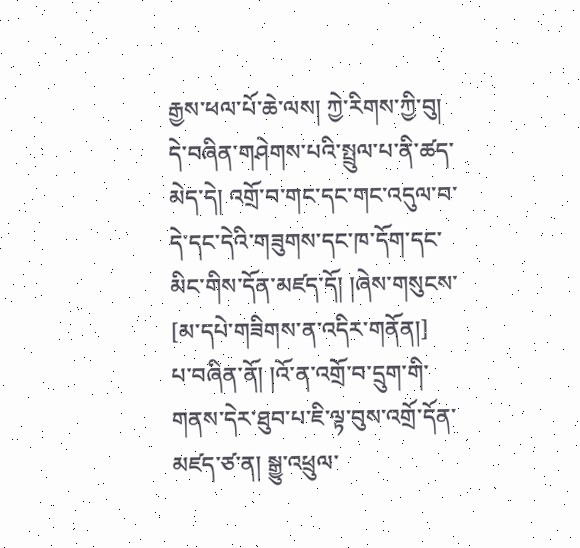རྒྱས་ཕལ་པོ་ཆེ་ལས། ཀྱེ་རིགས་ཀྱི་བུ། དེ་བཞིན་གཤེགས་པའི་སྤྲུལ་པ་ནི་ཚད་མེད་དེ། འགྲོ་བ་གང་དང་གང་འདུལ་བ་དེ་དང་དེའི་གཟུགས་དང་ཁ་དོག་དང་མིང་གིས་དོན་མཛད་དོ། །ཞེས་གསུངས་
[མ་དཔེ་གཟིགས་ན་འདིར་གནོན།]
པ་བཞིན་ནོ། །འོ་ན་འགྲོ་བ་དྲུག་གི་གནས་དེར་ཐུབ་པ་ཇི་ལྟ་བུས་འགྲོ་དོན་མཛད་ཙ་ན། སྒྱུ་འཕྲུལ་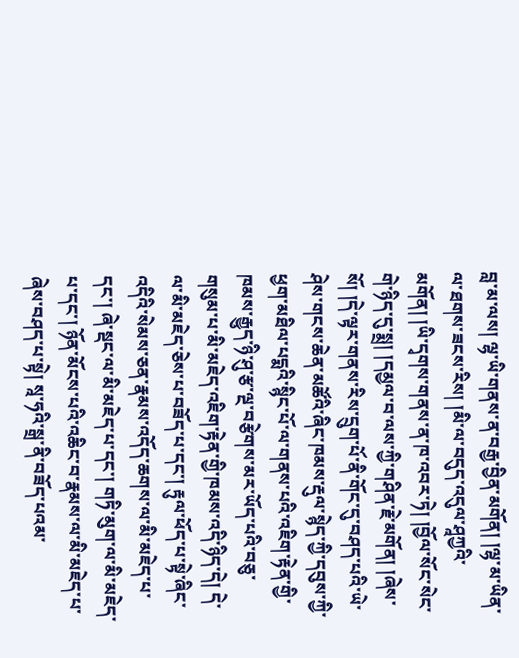བླ་མ་ལས། ལྷ་ཡི་གནས་ན་བརྒྱ་བྱིན་མགོན། །ལྷ་མ་ཡིན་ལ་ཐགས་ཟངས་རིས། །མི་ལ་བདུད་འདུལ་ཤཱཀྱའི་མགོན། །ཡི་དྭགས་གནས་ན་ཁ་འབར་ཏེ། །བྱོལ་སོང་སེང་གེ་ཉིད་དུ་སྨྲ། །དམྱལ་བ་ལས་ཀྱི་གཤིན་རྗེ་མགོན། །ཞེས་སོ། །དེ་ལྟར་གནས་རིས་དྲུག་པོ་ནི་གོང་དུ་བཤད་པའི་ཡེ་ཤེས་གངས་ཆེན་མཚོའི་ཞིང་ཁམས་རྡུལ་སྙེད་ཀྱི་དབུས་ཀྱི་ཕྱག་མཐིལ་པདྨའི་སྙིང་པོ་ལ་གནས་པའི་འཇིག་རྟེན་གྱི་ཁམས་རྒྱུད་ཉི་ཤུ་རྩ་ལྔ་བརྩེགས་མར་ཡོད་པའི་བཅུ་གསུམ་པ་མི་མཇེད་འཇིག་རྟེན་གྱི་ཁམས་འདི་ཉིད་དེ། དེ་ལ་མི་མཇེད་ཅེས་པ་བཟོད་པ་དང་། རྟུལ་ཕོད་པ་སྟེ་ཞིང་འདིའི་སེམས་ཅན་རྣམས་འདོད་ཆགས་ལ་མི་མཇེད་པ་དང་། ཞེ་སྡང་ལ་མི་མཇེད་པ་དང་། གཏི་མུག་ལ་མི་མཇེད་པ་དང་། ཉོན་མོངས་པའི་འཆིང་བ་རྣམས་ལ་མི་མཇེད་པ་ཞེས་བཤད་པ་སྟེ། སཱ་ཧའི་སྒྲ་ནི་བཟོད་པའམ་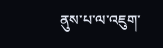ནུས་པ་ལ་འཇུག་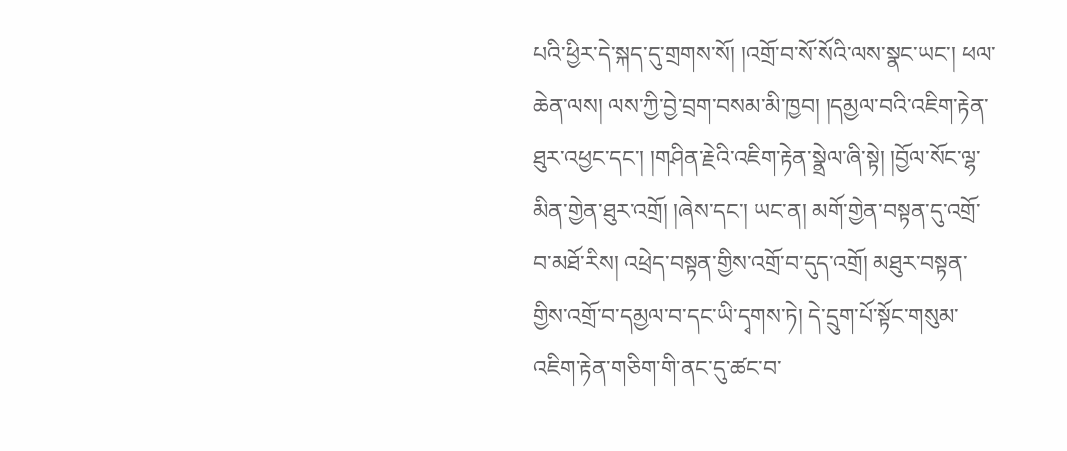པའི་ཕྱིར་དེ་སྐད་དུ་གྲགས་སོ། །འགྲོ་བ་སོ་སོའི་ལས་སྣང་ཡང་། ཕལ་ཆེན་ལས། ལས་ཀྱི་བྱེ་བྲག་བསམ་མི་ཁྱབ། །དམྱལ་བའི་འཇིག་རྟེན་ཐུར་འཕྱང་དང་། །གཤིན་རྗེའི་འཇིག་རྟེན་སྣྲེལ་ཞི་སྟེ། །བྱོལ་སོང་ལྷ་མིན་གྱེན་ཐུར་འགྲོ། །ཞེས་དང་། ཡང་ན། མགོ་གྱེན་བསྟན་དུ་འགྲོ་བ་མཐོ་རིས། འཕྲེད་བསྟན་གྱིས་འགྲོ་བ་དུད་འགྲོ། མཐུར་བསྟན་གྱིས་འགྲོ་བ་དམྱལ་བ་དང་ཡི་དྭགས་ཏེ། དེ་དྲུག་པོ་སྟོང་གསུམ་འཇིག་རྟེན་གཅིག་གི་ནང་དུ་ཚང་བ་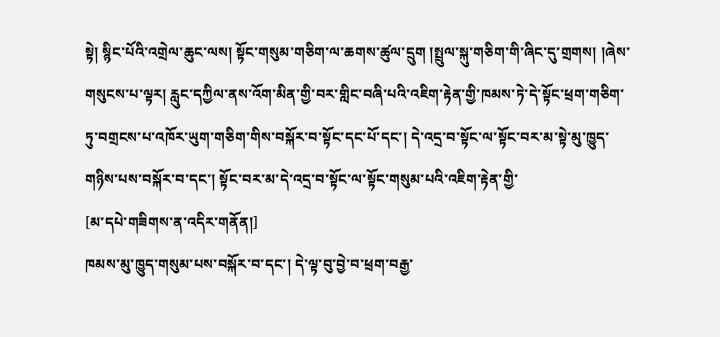སྟེ། སྙིང་པོའི་འགྲེལ་ཆུང་ལས། སྟོང་གསུམ་གཅིག་ལ་ཆགས་ཚུལ་དྲུག །སྤྲུལ་སྐུ་གཅིག་གི་ཞིང་དུ་གྲགས། །ཞེས་གསུངས་པ་ལྟར། རླུང་དཀྱིལ་ནས་འོག་མིན་གྱི་བར་གླིང་བཞི་པའི་འཇིག་རྟེན་གྱི་ཁམས་ཏེ་དེ་སྟོང་ཕྲག་གཅིག་ཏུ་བགྲངས་པ་འཁོར་ཡུག་གཅིག་གིས་བསྐོར་བ་སྟོང་དང་པོ་དང་། དེ་འདྲ་བ་སྟོང་ལ་སྟོང་བར་མ་སྟེ་མུ་ཁྱུད་གཉིས་པས་བསྐོར་བ་དང་། སྟོང་བར་མ་དེ་འདྲ་བ་སྟོང་ལ་སྟོང་གསུམ་པའི་འཇིག་རྟེན་གྱི་
[མ་དཔེ་གཟིགས་ན་འདིར་གནོན།]
ཁམས་མུ་ཁྱུད་གསུམ་པས་བསྐོར་བ་དང་། དེ་ལྟ་བུ་བྱེ་བ་ཕྲག་བརྒྱ་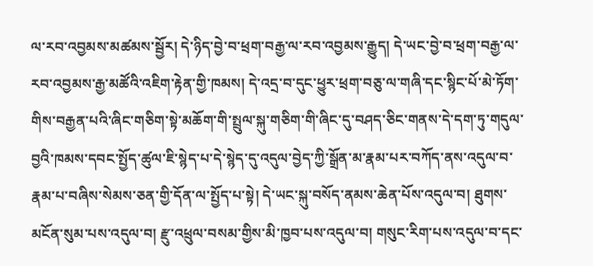ལ་རབ་འབྱམས་མཚམས་སྦྱོར། དེ་ཉིད་བྱེ་བ་ཕྲག་བརྒྱ་ལ་རབ་འབྱམས་རྒྱུད། དེ་ཡང་བྱེ་བ་ཕྲག་བརྒྱ་ལ་རབ་འབྱམས་རྒྱ་མཚོའི་འཇིག་རྟེན་གྱི་ཁམས། དེ་འདྲ་བ་དུང་ཕྱུར་ཕྲག་བཅུ་ལ་གཞི་དང་སྙིང་པོ་མེ་ཏོག་གིས་བརྒྱན་པའི་ཞིང་གཅིག་སྟེ་མཆོག་གི་སྤྲུལ་སྐུ་གཅིག་གི་ཞིང་དུ་བཤད་ཅིང་གནས་དེ་དག་ཏུ་གདུལ་བྱའི་ཁམས་དབང་སྤྱོད་ཚུལ་ཇི་སྙེད་པ་དེ་སྙེད་དུ་འདུལ་བྱེད་ཀྱི་སྒྲོན་མ་རྣམ་པར་བཀོད་ནས་འདུལ་བ་རྣམ་པ་བཞིས་སེམས་ཅན་གྱི་དོན་ལ་སྤྱོད་པ་སྟེ། དེ་ཡང་སྐུ་བསོད་ནམས་ཆེན་པོས་འདུལ་བ། ཐུགས་མངོན་སུམ་པས་འདུལ་བ། རྫུ་འཕྲུལ་བསམ་གྱིས་མི་ཁྱབ་པས་འདུལ་བ། གསུང་རིག་པས་འདུལ་བ་དང་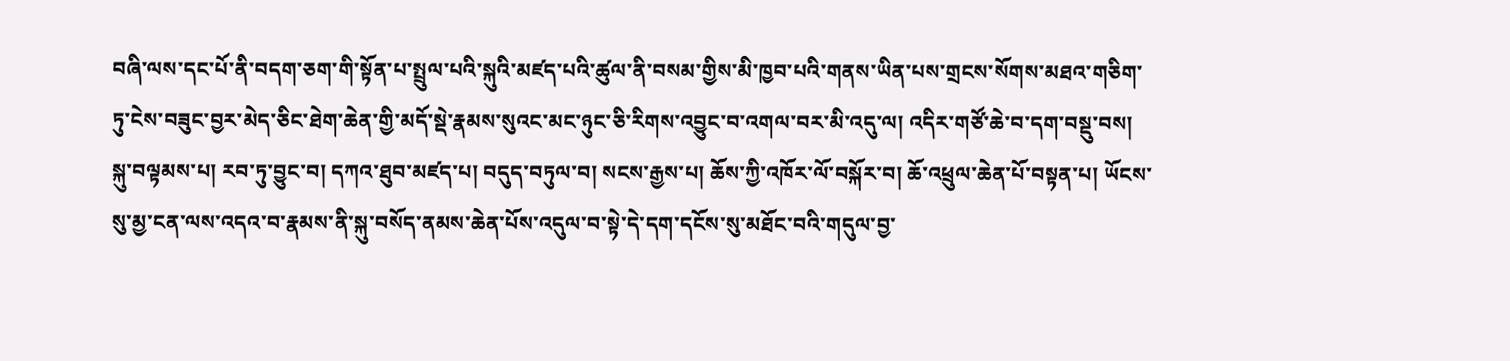བཞི་ལས་དང་པོ་ནི་བདག་ཅག་གི་སྟོན་པ་སྤྲུལ་པའི་སྐུའི་མཛད་པའི་ཚུལ་ནི་བསམ་གྱིས་མི་ཁྱབ་པའི་གནས་ཡིན་པས་གྲངས་སོགས་མཐའ་གཅིག་ཏུ་ངེས་བཟུང་བྱར་མེད་ཅིང་ཐེག་ཆེན་གྱི་མདོ་སྡེ་རྣམས་སུའང་མང་ཉུང་ཅི་རིགས་འབྱུང་བ་འགལ་བར་མི་འདུ་ལ། འདིར་གཙོ་ཆེ་བ་དག་བསྡུ་བས། སྐུ་བལྟམས་པ། རབ་ཏུ་བྱུང་བ། དཀའ་ཐུབ་མཛད་པ། བདུད་བཏུལ་བ། སངས་རྒྱས་པ། ཆོས་ཀྱི་འཁོར་ལོ་བསྐོར་བ། ཆོ་འཕྲུལ་ཆེན་པོ་བསྟན་པ། ཡོངས་སུ་མྱ་ངན་ལས་འདའ་བ་རྣམས་ནི་སྐུ་བསོད་ནམས་ཆེན་པོས་འདུལ་བ་སྟེ་དེ་དག་དངོས་སུ་མཐོང་བའི་གདུལ་བྱ་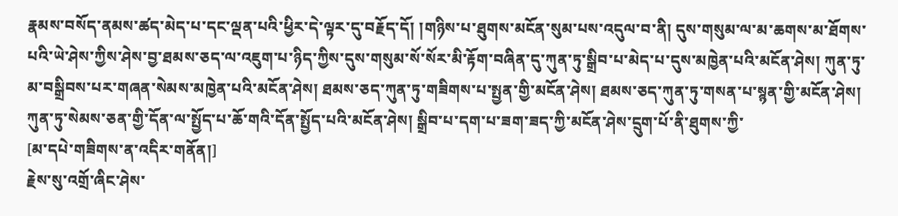རྣམས་བསོད་ནམས་ཚད་མེད་པ་དང་ལྡན་པའི་ཕྱིར་དེ་ལྟར་དུ་བརྗོད་དོ། །གཉིས་པ་ཐུགས་མངོན་སུམ་པས་འདུལ་བ་ནི། དུས་གསུམ་ལ་མ་ཆགས་མ་ཐོགས་པའི་ཡེ་ཤེས་ཀྱིས་ཤེས་བྱ་ཐམས་ཅད་ལ་འཇུག་པ་ཉིད་ཀྱིས་དུས་གསུམ་སོ་སོར་མི་རྟོག་བཞིན་དུ་ཀུན་ཏུ་སྒྲིབ་པ་མེད་པ་དུས་མཁྱེན་པའི་མངོན་ཤེས། ཀུན་ཏུ་མ་བསྒྲིབས་པར་གཞན་སེམས་མཁྱེན་པའི་མངོན་ཤེས། ཐམས་ཅད་ཀུན་ཏུ་གཟིགས་པ་སྤྱན་གྱི་མངོན་ཤེས། ཐམས་ཅད་ཀུན་ཏུ་གསན་པ་སྙན་གྱི་མངོན་ཤེས། ཀུན་ཏུ་སེམས་ཅན་གྱི་དོན་ལ་སྤྱོད་པ་ཆོ་གའི་དོན་སྤྱོད་པའི་མངོན་ཤེས། སྒྲིབ་པ་དག་པ་ཟག་ཟད་ཀྱི་མངོན་ཤེས་དྲུག་པོ་ནི་ཐུགས་ཀྱི་
[མ་དཔེ་གཟིགས་ན་འདིར་གནོན།]
རྗེས་སུ་འགྲོ་ཞིང་ཤེས་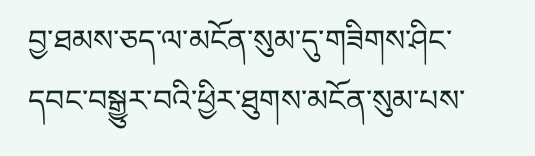བྱ་ཐམས་ཅད་ལ་མངོན་སུམ་དུ་གཟིགས་ཤིང་དབང་བསྒྱུར་བའི་ཕྱིར་ཐུགས་མངོན་སུམ་པས་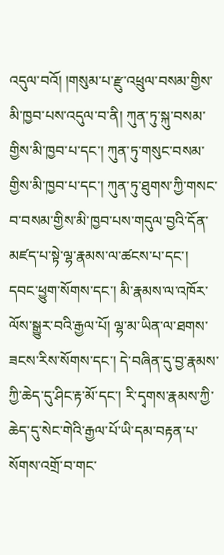འདུལ་བའོ། །གསུམ་པ་རྫུ་འཕྲུལ་བསམ་གྱིས་མི་ཁྱབ་པས་འདུལ་བ་ནི། ཀུན་ཏུ་སྐུ་བསམ་གྱིས་མི་ཁྱབ་པ་དང་། ཀུན་ཏུ་གསུང་བསམ་གྱིས་མི་ཁྱབ་པ་དང་། ཀུན་ཏུ་ཐུགས་ཀྱི་གསང་བ་བསམ་གྱིས་མི་ཁྱབ་པས་གདུལ་བྱའི་དོན་མཛད་པ་སྟེ་ལྷ་རྣམས་ལ་ཚངས་པ་དང་། དབང་ཕྱུག་སོགས་དང་། མི་རྣམས་ལ་འཁོར་ལོས་སྒྱུར་བའི་རྒྱལ་པོ། ལྷ་མ་ཡིན་ལ་ཐགས་ཟངས་རིས་སོགས་དང་། དེ་བཞིན་དུ་བྱ་རྣམས་ཀྱི་ཆེད་དུ་ཤིང་རྟ་མོ་དང་། རི་དྭགས་རྣམས་ཀྱི་ཆེད་དུ་སེང་གེའི་རྒྱལ་པོ་ཡི་དམ་བརྟན་པ་སོགས་འགྲོ་བ་གང་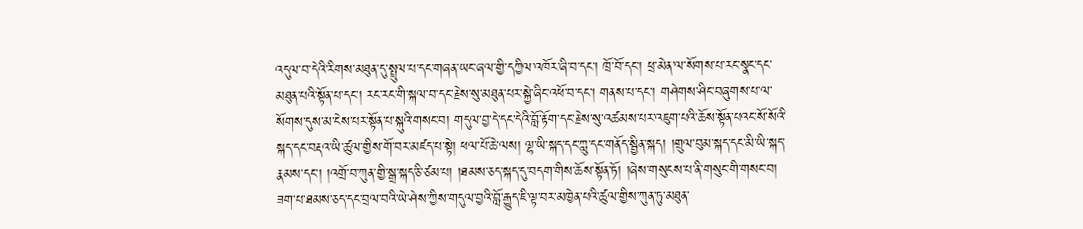འདུལ་བ་དེའི་རིགས་མཐུན་དུ་སྤྲུལ་པ་དང་གཞན་ཡང་ཞལ་གྱི་དཀྱིལ་འཁོར་ཞི་བ་དང་། ཁྲོ་བོ་དང་། ཕྲ་མེན་ལ་སོགས་པ་རང་སྣང་དང་མཐུན་པའི་སྟོན་པ་དང་། རང་རང་གི་སྐལ་བ་དང་རྗེས་སུ་མཐུན་པར་སྐྱེ་ཞིང་འཕོ་བ་དང་། གནས་པ་དང་། གཤེགས་ཤིང་བཞུགས་པ་ལ་སོགས་དུས་མ་ངེས་པར་སྟོན་པ་སྐུའི་གསང་བ། གདུལ་བྱ་དེ་དང་དེའི་བློ་རྟོག་དང་རྗེས་སུ་འཚམས་པར་འཇུག་པའི་ཆོས་སྟོན་པའང་སོ་སོའི་སྐད་དང་བརྡའ་ཡི་ཚུལ་གྱིས་གོ་བར་མཛད་པ་སྟེ། ཕལ་པོ་ཆེ་ལས། ལྷ་ཡི་སྐད་དང་ཀླུ་དང་གནོད་སྦྱིན་སྐད། །གྲུལ་བུམ་སྐད་དང་མི་ཡི་སྐད་རྣམས་དང་། །འགྲོ་བ་ཀུན་གྱི་སྒྲ་སྐད་ཅི་ཙམ་པ། །ཐམས་ཅད་སྐད་དུ་བདག་གིས་ཆོས་སྟོན་ཏོ། །ཞེས་གསུངས་པ་ནི་གསུང་གི་གསང་བ། ཟག་པ་ཐམས་ཅད་དང་བྲལ་བའི་ཡེ་ཤེས་ཀྱིས་གདུལ་བྱའི་བློ་རྒྱུད་ཇི་ལྟ་བར་མཁྱེན་པའི་ཚུལ་གྱིས་ཀུན་ཏུ་མཐུན་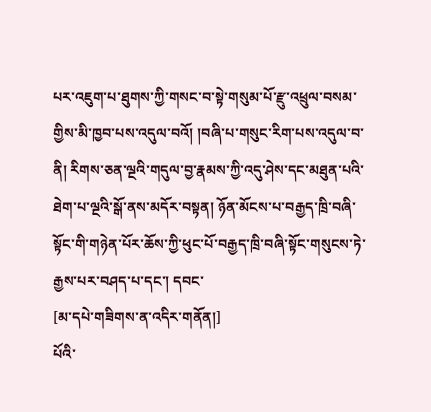པར་འཇུག་པ་ཐུགས་ཀྱི་གསང་བ་སྟེ་གསུམ་པོ་རྫུ་འཕྲུལ་བསམ་གྱིས་མི་ཁྱབ་པས་འདུལ་བའོ། །བཞི་པ་གསུང་རིག་པས་འདུལ་བ་ནི། རིགས་ཅན་ལྔའི་གདུལ་བྱ་རྣམས་ཀྱི་འདུ་ཤེས་དང་མཐུན་པའི་ཐེག་པ་ལྔའི་སྒོ་ནས་མདོར་བསྟན། ཉོན་མོངས་པ་བརྒྱད་ཁྲི་བཞི་སྟོང་གི་གཉེན་པོར་ཆོས་ཀྱི་ཕུང་པོ་བརྒྱད་ཁྲི་བཞི་སྟོང་གསུངས་ཏེ་རྒྱས་པར་བཤད་པ་དང་། དབང་
[མ་དཔེ་གཟིགས་ན་འདིར་གནོན།]
པོའི་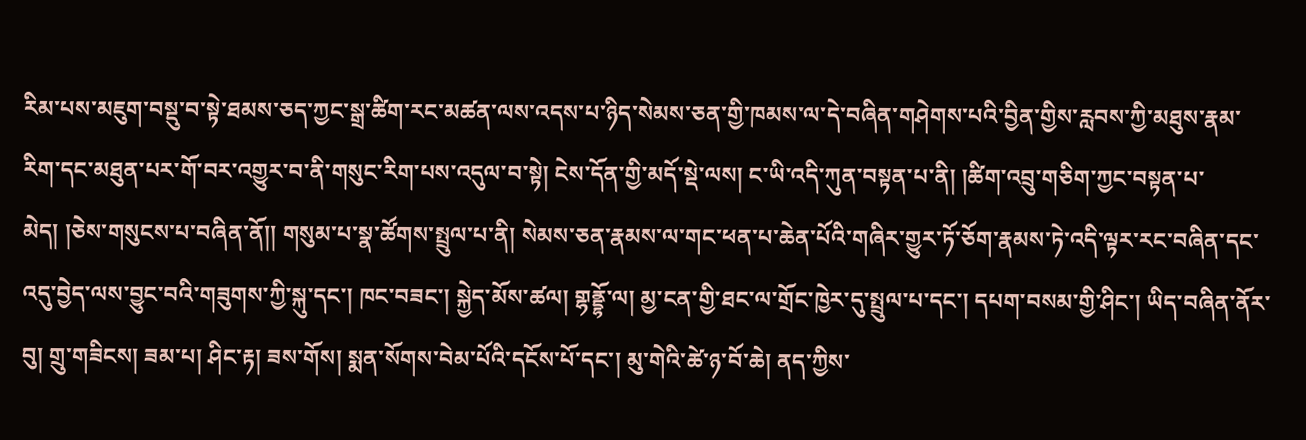རིམ་པས་མཇུག་བསྡུ་བ་སྟེ་ཐམས་ཅད་ཀྱང་སྒྲ་ཚིག་རང་མཚན་ལས་འདས་པ་ཉིད་སེམས་ཅན་གྱི་ཁམས་ལ་དེ་བཞིན་གཤེགས་པའི་བྱིན་གྱིས་རླབས་ཀྱི་མཐུས་རྣམ་རིག་དང་མཐུན་པར་གོ་བར་འགྱུར་བ་ནི་གསུང་རིག་པས་འདུལ་བ་སྟེ། ངེས་དོན་གྱི་མདོ་སྡེ་ལས། ང་ཡི་འདི་ཀུན་བསྟན་པ་ནི། །ཚིག་འབྲུ་གཅིག་ཀྱང་བསྟན་པ་མེད། །ཅེས་གསུངས་པ་བཞིན་ནོ།། གསུམ་པ་སྣ་ཚོགས་སྤྲུལ་པ་ནི། སེམས་ཅན་རྣམས་ལ་གང་ཕན་པ་ཆེན་པོའི་གཞིར་གྱུར་ཏོ་ཅོག་རྣམས་ཏེ་འདི་ལྟར་རང་བཞིན་དང་འདུ་བྱེད་ལས་བྱུང་བའི་གཟུགས་ཀྱི་སྐུ་དང་། ཁང་བཟང་། སྐྱེད་མོས་ཚལ། གྷནྡྷོ་ལ། མྱ་ངན་གྱི་ཐང་ལ་གྲོང་ཁྱེར་དུ་སྤྲུལ་པ་དང་། དཔག་བསམ་གྱི་ཤིང་། ཡིད་བཞིན་ནོར་བུ། གྲུ་གཟིངས། ཟམ་པ། ཤིང་རྟ། ཟས་གོས། སྨན་སོགས་བེམ་པོའི་དངོས་པོ་དང་། མུ་གེའི་ཚེ་ཉ་བོ་ཆེ། ནད་ཀྱིས་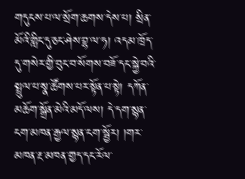གདུངས་པ་ལ་སྲོག་ཆགས་དེས་པ། སྲིན་མོའི་གླིང་དུ་ཅང་ཤེས་བྷ་ལ་ཧ། འདམ་ཁྲོད་དུ་གསེར་གྱི་བུང་བ་སོགས་བཟོ་དང་སྐྱེ་བའི་སྤྲུལ་པ་སྣ་ཚོགས་པར་སྟོན་པ་སྟེ། དཀོན་མཆོག་སྒྲོན་མེའི་མདོ་ལས། དེ་དག་སྙན་ངག་མཁན་རྒྱལ་སྙན་ངག་སྦྱོར། །གར་མཁན་རྔ་མཁན་གྱད་དང་རོལ་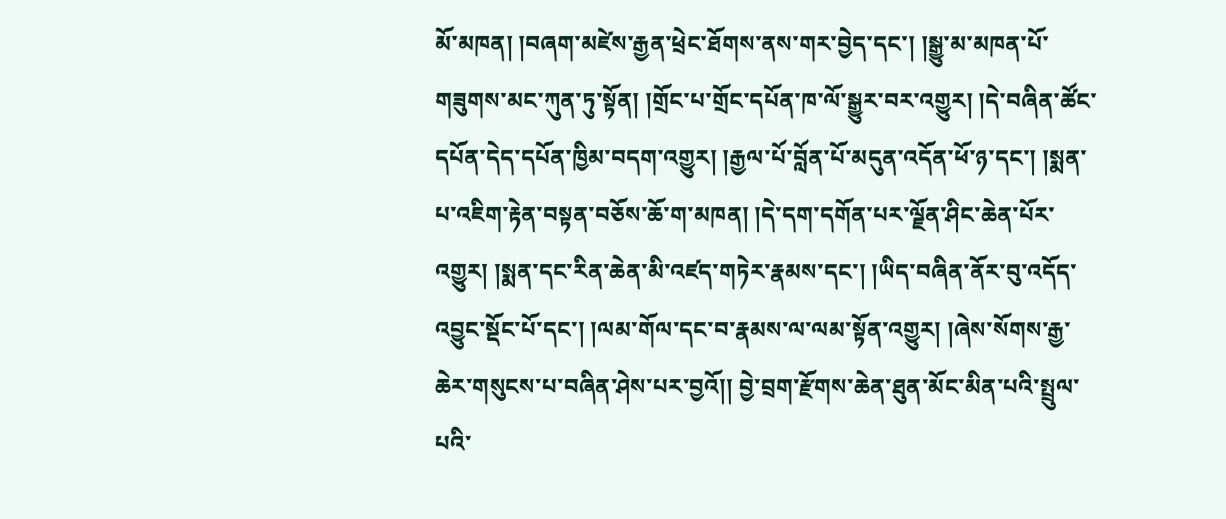མོ་མཁན། །བཞག་མཛེས་རྒྱན་ཕྲེང་ཐོགས་ནས་གར་བྱེད་དང་། །སྒྱུ་མ་མཁན་པོ་གཟུགས་མང་ཀུན་ཏུ་སྟོན། །གྲོང་པ་གྲོང་དཔོན་ཁ་ལོ་སྒྱུར་བར་འགྱུར། །དེ་བཞིན་ཚོང་དཔོན་དེད་དཔོན་ཁྱིམ་བདག་འགྱུར། །རྒྱལ་པོ་བློན་པོ་མདུན་འདོན་ཕོ་ཉ་དང་། །སྨན་པ་འཇིག་རྟེན་བསྟན་བཅོས་ཆོ་ག་མཁན། །དེ་དག་དགོན་པར་ལྗོན་ཤིང་ཆེན་པོར་འགྱུར། །སྨན་དང་རིན་ཆེན་མི་འཛད་གཏེར་རྣམས་དང་། །ཡིད་བཞིན་ནོར་བུ་འདོད་འབྱུང་སྡོང་པོ་དང་། །ལམ་གོལ་དང་བ་རྣམས་ལ་ལམ་སྟོན་འགྱུར། །ཞེས་སོགས་རྒྱ་ཆེར་གསུངས་པ་བཞིན་ཤེས་པར་བྱའོ།། བྱེ་བྲག་རྫོགས་ཆེན་ཐུན་མོང་མིན་པའི་སྤྲུལ་པའི་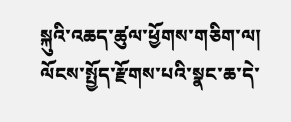སྐུའི་འཆད་ཚུལ་ཕྱོགས་གཅིག་ལ། ལོངས་སྤྱོད་རྫོགས་པའི་སྣང་ཆ་དེ་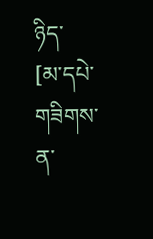ཉིད་
[མ་དཔེ་གཟིགས་ན་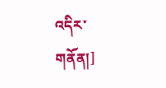འདིར་གནོན།]